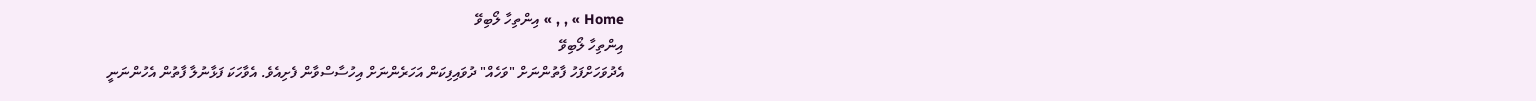Home » , , » އިންތިހާ ލޯބިވޭ
އިންތިހާ ލޯބިވޭ
އެދުވަހަށްފަހު ފާތުންނަށް "ވަހެއް" ދުވައިފިކަން އަހަރެންނަށް އިހުސާސްވާން ފެށިއެވެ. އެވާހަކަ ފަޅާނުލާ ފާތުން އެހުންނަނީ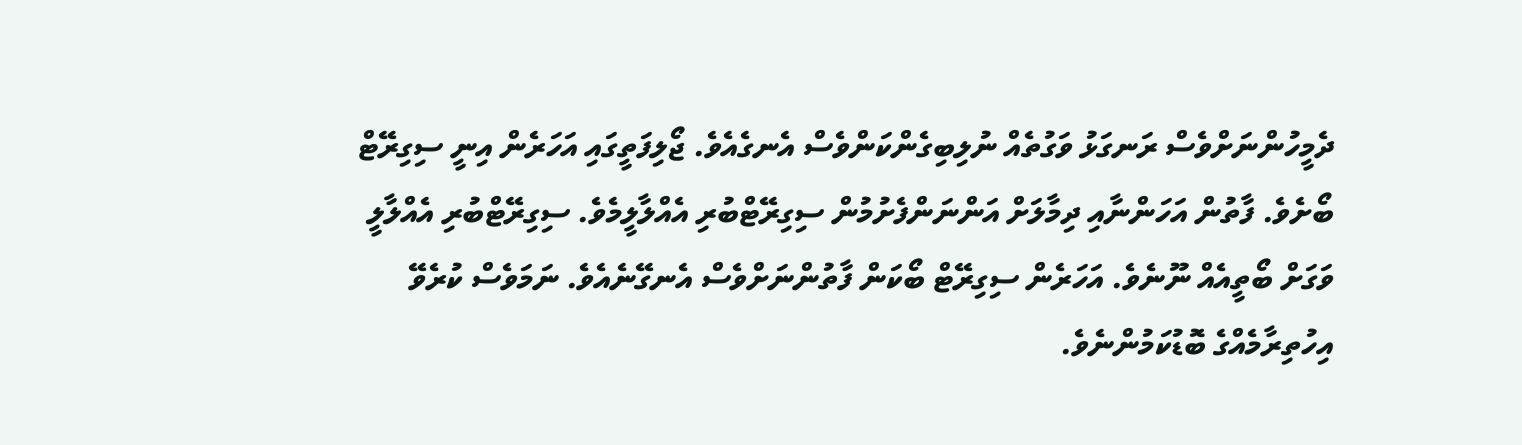ދެމީހުންނަށްވެސް ރަނގަޅު ވަގުތެއް ނުލިބިގެންކަންވެސް އެނގެއެވެ. ޖޯލިފަތީގައި އަހަރެން އިނީ ސިގިރޭޓް ބޯށެވެ. ފާތުން އަހަންނާއި ދިމާލަށް އަންނަންފެށުމުން ސިގިރޭޓްބުރި އެއްލާލީމެވެ. ސިގިރޭޓްބުރި އެއްލާލީ ވަގަށް ބޯތީއެއް ނޫނެވެ. އަހަރެން ސިގިރޭޓް ބޯކަން ފާތުންނަށްވެސް އެނގޭނެއެވެ. ނަމަވެސް ކުރެވޭ އިހުތިރާމެއްގެ ބޮޑުކަމުންނެވެ.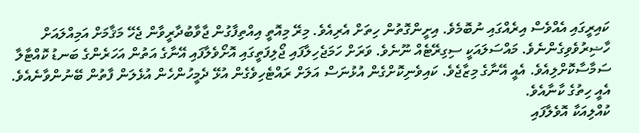ކައިރީގައި އެއްވެސް އިރެއްގައި ނުބޮމެވެ. އިށީންގޮތުން ހިތަށް އެރިއެވެ. މިރޭ މިއޮތީ އިއްތިފާގުން ޖާވާބުދާރީވާން ޖެހޭ މަޤާމަށް އަމިއްލައަށް ހާޟިރުވެވިގެންނެވެ. މައްސަލައަކީ ސިގިރޭޓެއް ނޫނެވެ. ވަރަށް ހަމަޖެހިލާފައި ޖޯލިފަތީގައި އޮށޯވެލާފައި އޭނާގެ އަތުން އަހަރެންގެ ބަނޑު ކޮއްޓާލާ ސަމާސާކޮށްލިއެވެ. އެއީ އޭނާގެ މިޒާޖެވެ. ކައިވެނިކޮށްގެން އުޅުނަސް އަލަށް ރައްޓެހިވެގެން އުޅޭ ދެމީހުންހެން އުޅެލަން ފާތުން ބޭނުންވާނެއެވެ. އެއީ ހިތުގެ ކާނާއެވެ.
ކުއްލިއަކާ އޮވެލާފައި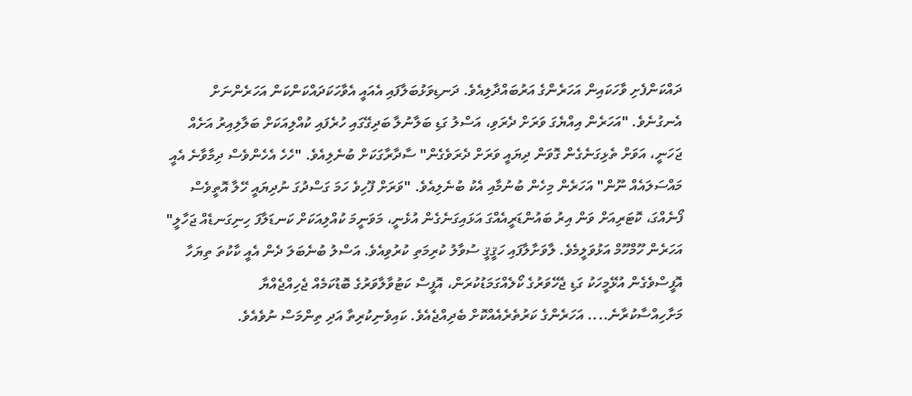ދައްކަންފެށި ވާހަކައިން އަހަރެންގެ އަރުބައްދާލިއެވެ. ދަނޑިވަޅުބަލާފައި އެއައީ އެވާހަކަދައްކަންކަން އަހަރެންނަށް އެނގުނެވެ. "އަހަރެން އިއްޔެގަ ވަރަށް ދެރަވި، އަސްލު ގަޑި ބަލާނުލާ ބަދިގޭގައި ހުރެފައި ކުއްލިއަކަށް ބަލާލިއިރު އަށެއް ޖަހަނީ، އަވަށް ތެޅިގަނެގެން ގޮވަން ދިޔައީ ވަރަށް ދެރަވެގެން" ސާދާރާގަކަށް ބުނެލިއެވެ. "ހެހެ އެހެންވެސް ދިމާވާނެ އެއީ މައްސަލައެއް ނޫން" އަހަރެން މިހެން ބުނުމާއި އެކު ބުނެލިއެވެ. "ވަރަށް ފޫހިވެ ހަމަ ގަސްދުގަ ނުދިޔައީ ހޭލާ އޮތީވެސް ފޯނެއްގަ، ކޮޓަރިއަށް ވަން އިރު ބައުންޑަރީއެއްގަ އަޅައިގަނެގެން އުޅެނީ، މަވަނީމަ ކުއްލިއަކަށް ކަނޑަލާފަ ހިނިގަނޑެއް ޖަހާލީ" އަހަރެން ހޫމްހޫމް އަޅުވަލީމެވެ. ލާވަށާލާފައި ހަޤީޤީ ސުވާލު ކުރިމަތި ކުރުވިއެވެ. އަސްލު ބުނެބަލަ ދެން އެއީ ކާކުތަ ތިޔަހާ އޮފީސްވެގެން އުޅޭމީހަކު ގަޑި ޖެހޭވަރުގެ ކޯލެއްގަމަޑުކުރަން، އޮފީސް ކަޓުވާލާވަރުގެ ބޮޑުކަމެއް ޖެހިއްޖެއްޔާ މަށާހިއްސާކުރާނެ.... އަހަރެންގެ ކަރުތެރެއެއްކޮށް ބެދިއްޖެއެވެ. ކައިވެނިކުރިތާ އަދި ތިންމަސް ނުވެއެވެ.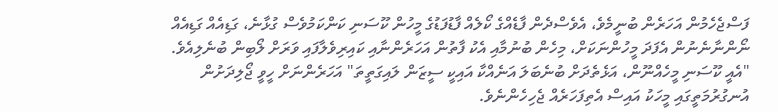ފަސްޖެހެމުން އަހަރެން ބުނީމެވެ، އެވެސްދެން ފާޑެއްގެ ކޯލެއް ފާޑުފަޑުގެ މީހުން ކޫސަނި ކަންކަމުވެސް ގުޅާނެ، ގަޑިއެއް ގަޑިއެއް ނޯންނާނެނުން އެފަދަ މީހުންނަކަށް، މިހެން ބުނުމާއި އެކު ފާތުން އަހަރެންނާއި ކައިރިވެލާފައި ވަރަށް ލޯބިން ބުނެލިއެވެ. "އެއީ ކޫސަނި މީހެއްނޫން، އަޅެތެދަށް ބުނެބަލަ އަނެއްކާ އައިކީ ސީޒަން ލައިގަތީތަ" އަހަރެންނަށް ހީވީ ޖޯލިދަށުން އުނގުރުމަތީގައި މީހަކު އައިސް އެތިފަހަރެއް ޖެހިހެންނެވެ.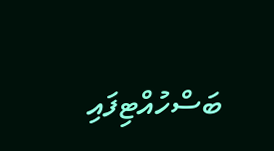ބަސްހުއްޓިފައި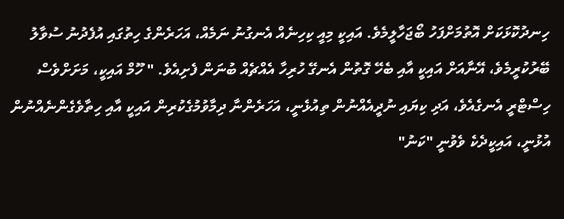ހިނދުކޮޅަކަށް އޮތުމަށްފަހު ބޯޖަހާލީމެވެ. އައިކީ މިއީ ކިހިނެއް އެނގުނު ނަމެއް، އަހަރެންގެ ހިތުގައި އުފެދުނު ސުވާލު ބޭރުކުރީމެވެ، އޭނާއަށް އައިކީ އާއި ބެހޭ ގޮތުން އެނގޭ ހުރިހާ އެއްޗެއް ބުނަން ފެށިއެވެ. " ހޫމް އައިކީ، މަށަށްވެސް ހިސްޓްރީ އެނގެއެވެ، އަދި ކިޔައި ނުދީއެއްނުން ތިއުޅެނީ، އަހަރެންނާ ދިމާވުމުގެކުރިން އައިކީ އާއި ހިތާވެގެންނެއްނުން އުޅުނީ، އައިކީދެކެ ވެވުނީ "ކަނު"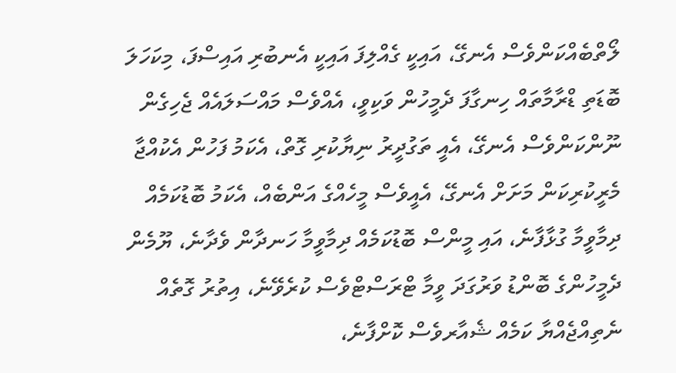ލޯތްބެއްކަންވެސް އެނގޭ، އައިކީ ގެއްލިފަ އައިކީ އެނބުރި އައިސްފަ، މިކަހަލަ ބޮޑަތި ޑްރާމާތައް ހިނގާފަ ދެމީހުން ވަކިވީ، އެއްވެސް މައްސަލައެއް ޖެހިގެން ނޫންކަންވެސް އެނގޭ، އެއީ ތަގުދީރު ނިޔާކުރި ގޮތް، އެކަމު ފަހުން އެކުއްޖާ މެރީކުރިކަން މަށަށް އެނގޭ، އެއީވެސް މީހެއްގެ އަންބެއް، އެކަމު ބޮޑުކަމެއް ދިމާވީމާ ގުޅާފާނެ، އައި މީންސް ބޮޑުކަމެއް ދިމާވީމާ ހަނދާން ވެދާނެ، ޔޫމެން ދެމީހުންގެ ބޮންޑު ވަރުގަދަ ވީމާ ޓްރަސްޓްވެސް ކުރެވޭނެ، އިތުރު ގޮތެއް ނެތިއްޖެއްޔާ ކަމެއް ޝެއާރވެސް ކޮށްފާނެ،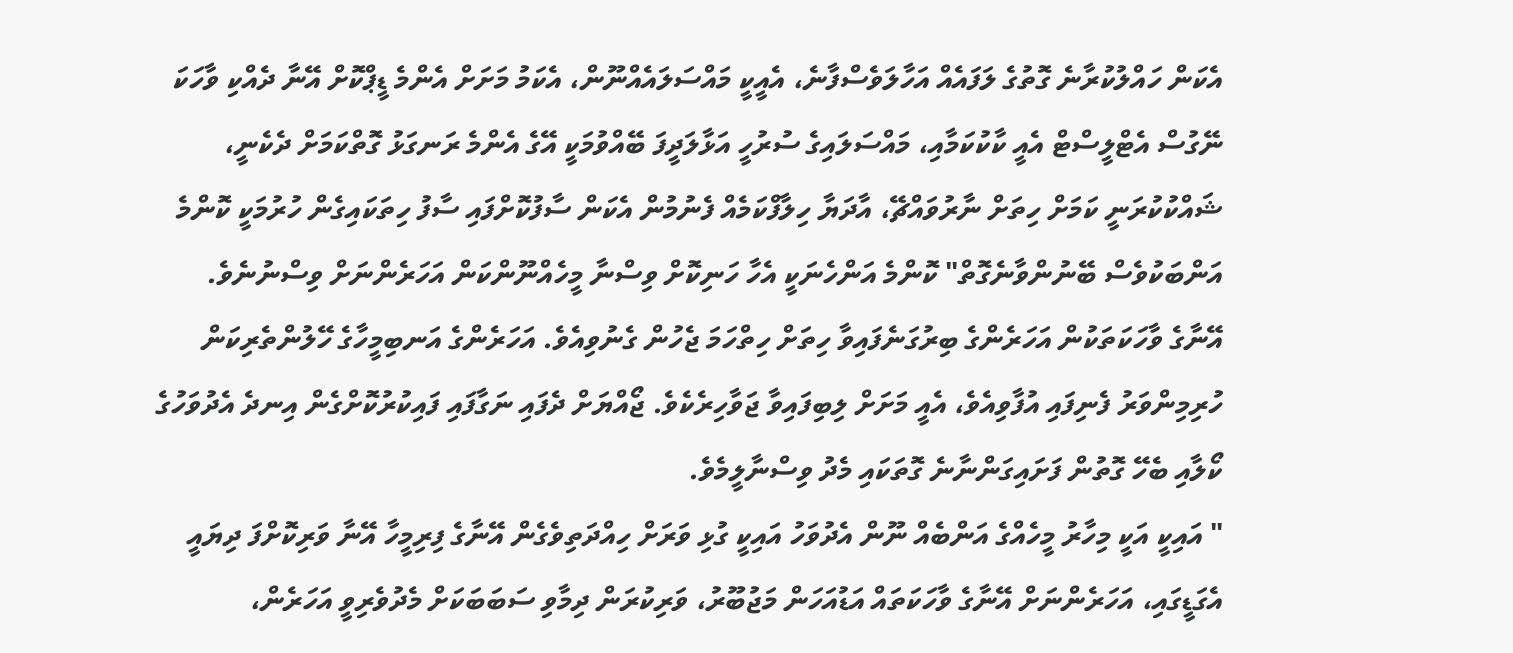އެކަން ހައްލުކުރާނެ ގޮތުގެ ލަފައެއް އަހާލަވެސްފާނެ، އެއީކީ މައްސަލައެއްނޫން، އެކަމު މަށަށް އެންމެ ޑީޕްކޮށް އޭނާ ދެއްކި ވާހަކަ ނޭގުސް އެޓްލީސްޓް އެއީ ކާކުކަމާއި، މައްސަލައިގެ ސުރުހީ އަޅާލަދީފަ ބޭއްވުމަކީ އޭގެ އެންމެ ރަނގަޅު ގޮތްކަމަށް ދެކެނީ، ޝައްކުކުރަނީ ކަމަށް ހިތަށް ނާރުވައްޗޭ، އާދަޔާ ހިލާފްކަމެއް ފެނުމުން އެކަން ސާފުކޮށްފައި ސާފު ހިތަކައިގެން ހުރުމަކީ ކޮންމެ އަންބަކުވެސް ބޭނުންވާނެގޮތް" ކޮންމެ އަންހެނަކީ އެހާ ހަނިކޮށް ވިސްނާ މީހެއްނޫންކަން އަހަރެންނަށް ވިސްނުނެވެ. އޭނާގެ ވާހަކަތަކުން އަހަރެންގެ ބިރުގަނެފައިވާ ހިތަށް ހިތްހަމަ ޖެހުން ގެނުވިއެވެ. އަހަރެންގެ އަނބިމީހާގެ ހޭލުންތެރިކަން ހުރިމިންވަރު ފެނިފައި އުފާވިއެވެ، އެއީ މަށަށް ލިބިފައިވާ ޖަވާހިރެކެވެ. ޖޯއްޔަށް ދެފައި ނަގާފައި ފައިކުރުކޮށްގެން އިނދެ އެދުވަހުގެ ކޯލާއި ބެހޭ ގޮތުން ފަށައިގަންނާނެ ގޮތަކައި މެދު ވިސްނާލީމެވެ.
" އައިކީ އަކީ މިހާރު މީހެއްގެ އަންބެއް ނޫން އެދުވަހު އައިކީ ގުޅި ވަރަށް ހިއްދަތިވެގެން އޭނާގެ ފިރިމީހާ އޭނާ ވަރިކޮށްފަ ދިޔައީ އެގަޑީގައި، އަހަރެންނަށް އޭނާގެ ވާހަކަތައް އަޑުއަހަން މަޖުބޫރު، ވަރިކުރަން ދިމާވި ސަބަބަކަށް މެދުވެރިވީ އަހަރެން،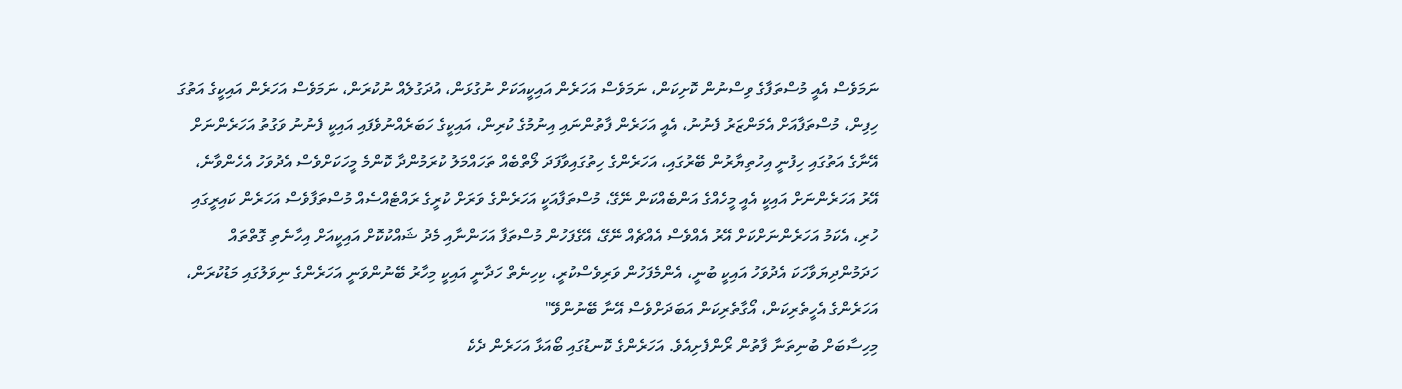ނަމަވެސް އެއީ މުސްތަފާގެ ވިސްނުން ކޮށިކަން، ނަމަވެސް އަހަރެން އައިކީއަކަށް ނުގުޅަން، އުދަގުލެއް ނުކުރަން، ނަމަވެސް އަހަރެން އައިކީގެ އަތުގަ ހިފިން، މުސްތަފާއަށް އެމަންޒަރު ފެނުނު، އެއީ އަހަރެން ފާތުންނައި އިނުމުގެ ކުރިން، އައިކީގެ ހަބަރެއްނުވެފައި އައިކީ ފެނުނު ވަގުތު އަހަރެންނަށް އޭނާގެ އަތުގައި ހިފުނީ އިހުތިޔާރުން ބޭރުގައި، އަހަރެންގެ ހިތުގައިވާފަދަ ލޯތްބެއް ތަހައްމަލު ކުރަމުންދާ ކޮންމެ މީހަކަށްވެސް އެދުވަހު އެހެންވާނެ، އޭރު އަހަރެންނަށް އައިކީ އެއީ މީހެއްގެ އަންބެއްކަން ނޭގޭ، މުސްތަފާއަކީ އަހަރެންގެ ވަރަށް ކުރީގެ ރައްޓެއްސެއް މުސްތަފާވެސް އަހަރެން ކައިރީގައި ހުރި، އެކަމު އަހަރެންނަށްކަށް އޭރު އެއްވެސް އެއްޗެއް ނޭގޭ، އޭގެފަހުން މުސްތަފާ އަހަންނާއި މެދު ޝައްކުކޮށް އައިކީއަށް އިހާނެތި ގޮތްތައް ހަދަމުންދިޔަވާހަކަ އެދުވަހު އައިކީ ބުނީ، އެންމެފަހުން ވަރިވެސްކުރީ، ކިހިނެތް ހަދާނީ އައިކީ މިހާރު ބޭނުންވަނީ އަހަރެންގެ ނިވަލުގައި މަޑުކުރަން، އަހަރެންގެ އެހީތެރިކަން، އޯގާތެރިކަން އަބަދަށްވެސް އޭނާ ބޭނުންވޭ"
މިހިސާބަށް ބުނިތަނާ ފާތުން ރޯންފެށިއެވެ. އަހަރެންގެ ކޮނޑުގައި ބޯއަޅާ އަހަރެން ދެކެ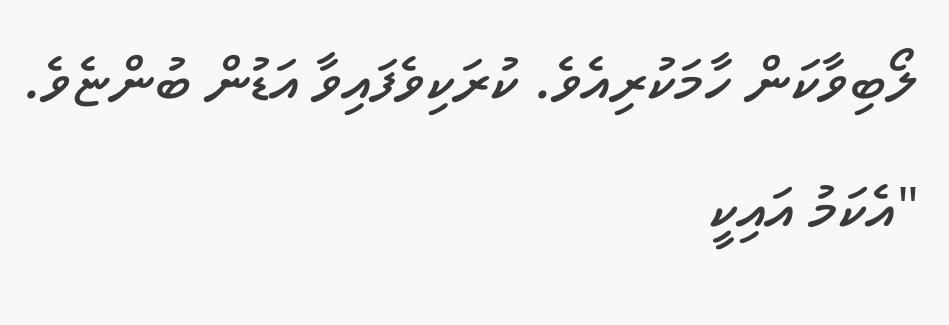ލޯބިވާކަން ހާމަކުރިއެވެ. ކުރަކިވެފައިވާ އަޑުން ބުންޏެވެ. "އެކަމު އައިކީ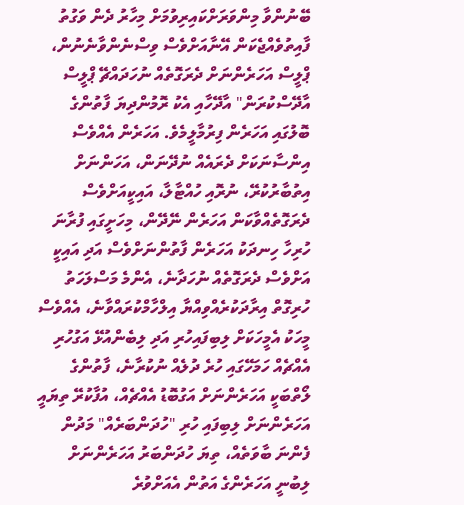ބޭނުންވާ މިންވަރަށްކައިރިވުމަށް މިހާރު ދެން ވަގުތު ފާއިތުވެއްޖެކަން އޭނާއަށްވެސް ވިސްނެންވާނެނުން، ޕްލީސް އަހަރެންނަށް ދެރަގޮތެއް ނުހަދައްޗޭ ޕްލީސް އާދޭސްކުރަން" އާދޭހާއި އެކު ރޮމުންދިޔަ ފާތުންގެ ބޮލުގައި އަހަރެން ފިރުމާލީމެވެ. އަހަރެން އެއްވެސް އިންސާނަކަށް ދެރައެއް ނުދޭނަން، އަހަންނަށް އިތުބާރުކުރޭ، ނުރޮއި ހުއްޓާލާ، އައިކީއަށްވެސް ދެރަގޮތެއްވާކަން އަހަރެން ނޭދޭން، މިހަށީގައި ފުރާނަ ހުރިހާ ހިނދަކު އަހަރެން ފާތުންނަށްވެސް އަދި އައިކީ އަށްވެސް ދެރަގޮތެއް ނުހަދާނެ، އެންމެ މަސްލަހަތު ހުރިގޮތް އިރާދަކުރެއްވިއްޔާ އިލްހާމްކުރައްވާނެ، އެއްވެސް މީހަކު އެމީހަކަށް ލިބިފައިހުރި އަދި ލިބެންއުޅޭ އަގުހުރި އެއްޗެއް ހަމަހޭގައި ހުރެ ދުލެއް ނުކުރާނެ، ފާތުންގެ ލޯތްބަކީ އަހަރެންނަށް އަގުބޮޑު އެއްޗެއް، އުފާކުރޭ ތިޔައީ އަހަރެންނަށް ލިބިފައި ހުރި "ހުދަންބަރެއް" މަދުން ފެންނަ ބާވަތެއް، ތިޔަ ހުދަންބަރު އަހަރެންނަށް ލިބުނީ އަހަރެންގެ އަތުން އެއަށްވުރެ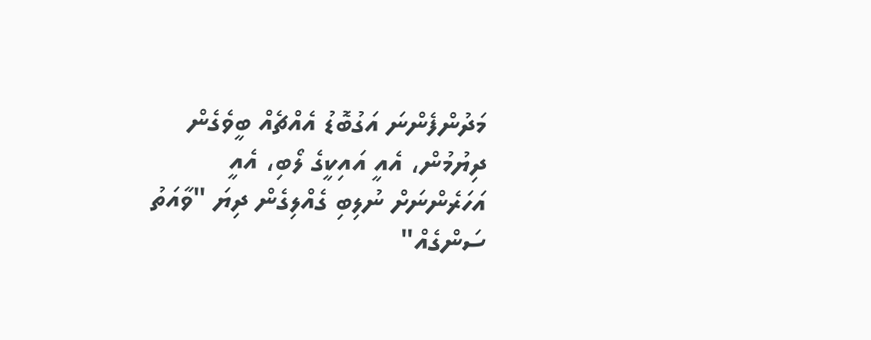މަދުންފެންނަ އަގުބޮޑު އެއްޗެއް ބީވެގެން ދިޔުމުން، އެއީ އައިކީގެ ލޯބި، އެއީ އަހަރެންނަށް ނުލިބި ގެއްލިގެން ދިޔަ "ވާއަތު ސަންގެއް"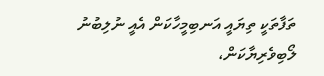ތަފާތަކީ ތިޔައީ އަނބިމީހާކަން އެއީ ނުލިބުނު ލޯބިވެރިޔާކަން،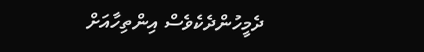ދެމީހުންދެކެވެސް އިންތިހާއަށް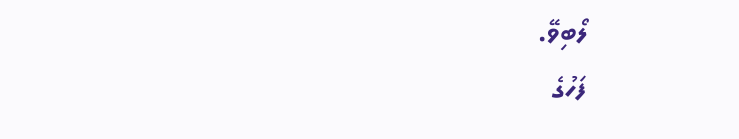ލޯބިވޭ.
ފަހުގެ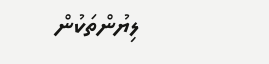ލިޔުންތަކުން